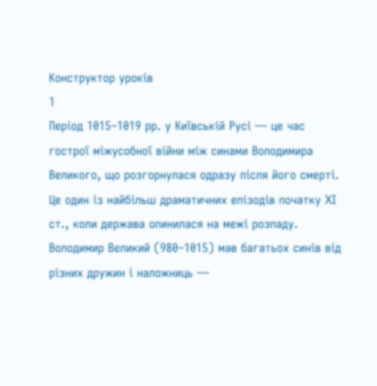Конструктор уроків
1
Період 1015–1019 рр. у Київській Русі — це час гострої міжусобної війни між синами Володимира Великого, що розгорнулася одразу після його смерті. Це один із найбільш драматичних епізодів початку XI ст., коли держава опинилася на межі розпаду.
Володимир Великий (980–1015) мав багатьох синів від різних дружин і наложниць —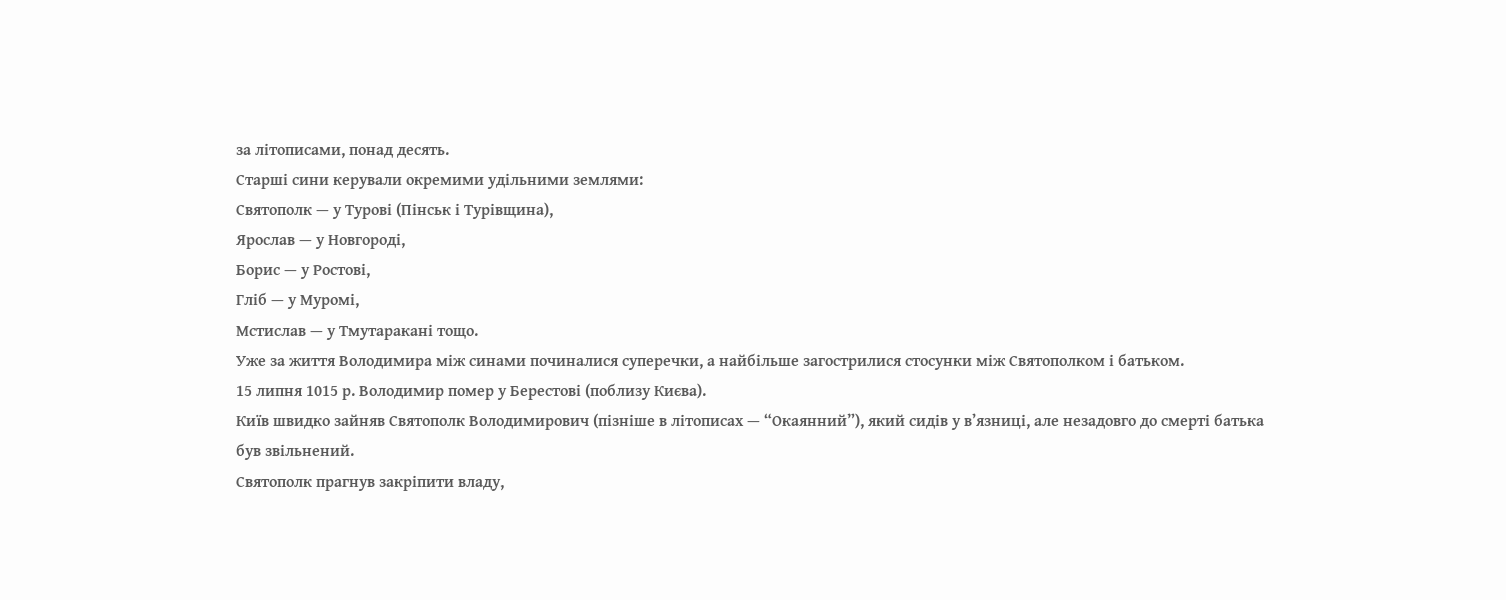за літописами, понад десять.
Старші сини керували окремими удільними землями:
Святополк — у Турові (Пінськ і Турівщина),
Ярослав — у Новгороді,
Борис — у Ростові,
Гліб — у Муромі,
Мстислав — у Тмутаракані тощо.
Уже за життя Володимира між синами починалися суперечки, а найбільше загострилися стосунки між Святополком і батьком.
15 липня 1015 р. Володимир помер у Берестові (поблизу Києва).
Київ швидко зайняв Святополк Володимирович (пізніше в літописах — “Окаянний”), який сидів у в’язниці, але незадовго до смерті батька був звільнений.
Святополк прагнув закріпити владу,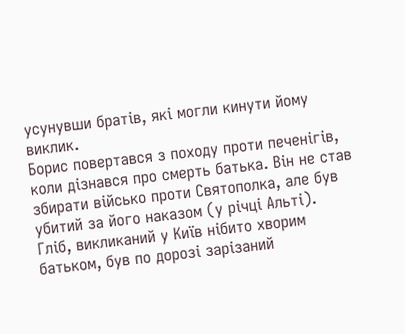усунувши братів, які могли кинути йому виклик.
Борис повертався з походу проти печенігів, коли дізнався про смерть батька. Він не став збирати військо проти Святополка, але був убитий за його наказом (у річці Альті).
Гліб, викликаний у Київ нібито хворим батьком, був по дорозі зарізаний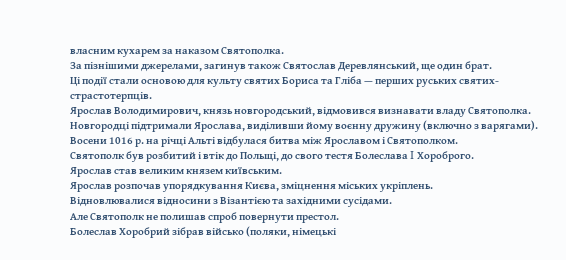власним кухарем за наказом Святополка.
За пізнішими джерелами, загинув також Святослав Деревлянський, ще один брат.
Ці події стали основою для культу святих Бориса та Гліба — перших руських святих-страстотерпців.
Ярослав Володимирович, князь новгородський, відмовився визнавати владу Святополка.
Новгородці підтримали Ярослава, виділивши йому воєнну дружину (включно з варягами).
Восени 1016 р. на річці Альті відбулася битва між Ярославом і Святополком.
Святополк був розбитий і втік до Польщі, до свого тестя Болеслава I Хороброго.
Ярослав став великим князем київським.
Ярослав розпочав упорядкування Києва, зміцнення міських укріплень.
Відновлювалися відносини з Візантією та західними сусідами.
Але Святополк не полишав спроб повернути престол.
Болеслав Хоробрий зібрав військо (поляки, німецькі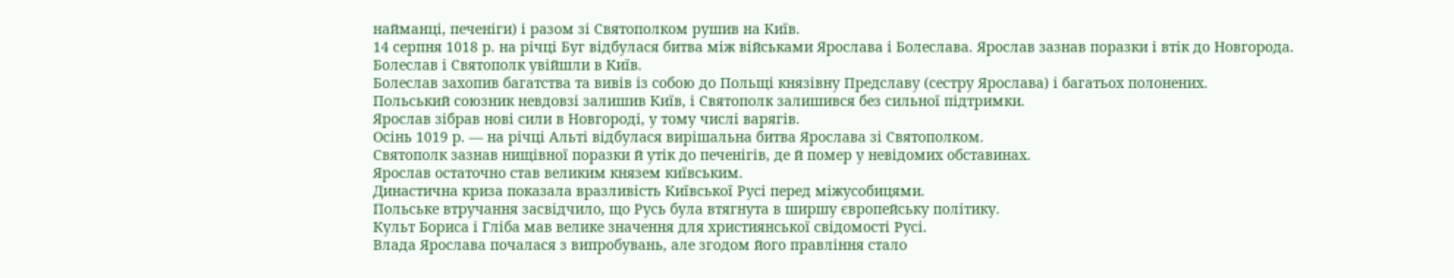найманці, печеніги) і разом зі Святополком рушив на Київ.
14 серпня 1018 р. на річці Буг відбулася битва між військами Ярослава і Болеслава. Ярослав зазнав поразки і втік до Новгорода.
Болеслав і Святополк увійшли в Київ.
Болеслав захопив багатства та вивів із собою до Польщі князівну Предславу (сестру Ярослава) і багатьох полонених.
Польський союзник невдовзі залишив Київ, і Святополк залишився без сильної підтримки.
Ярослав зібрав нові сили в Новгороді, у тому числі варягів.
Осінь 1019 р. — на річці Альті відбулася вирішальна битва Ярослава зі Святополком.
Святополк зазнав нищівної поразки й утік до печенігів, де й помер у невідомих обставинах.
Ярослав остаточно став великим князем київським.
Династична криза показала вразливість Київської Русі перед міжусобицями.
Польське втручання засвідчило, що Русь була втягнута в ширшу європейську політику.
Культ Бориса і Гліба мав велике значення для християнської свідомості Русі.
Влада Ярослава почалася з випробувань, але згодом його правління стало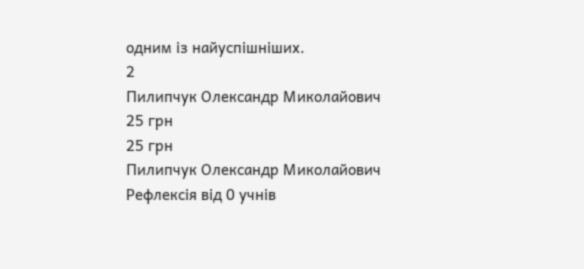одним із найуспішніших.
2
Пилипчук Олександр Миколайович
25 грн
25 грн
Пилипчук Олександр Миколайович
Рефлексія від 0 учнів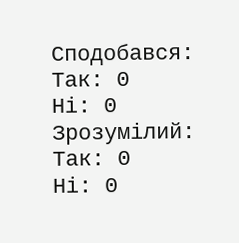Сподобався:
Так: 0
Ні: 0
Зрозумілий:
Так: 0
Ні: 0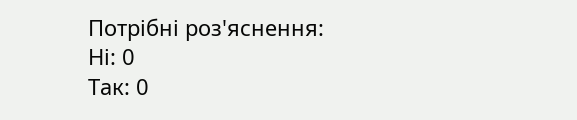Потрібні роз'яснення:
Ні: 0
Так: 0